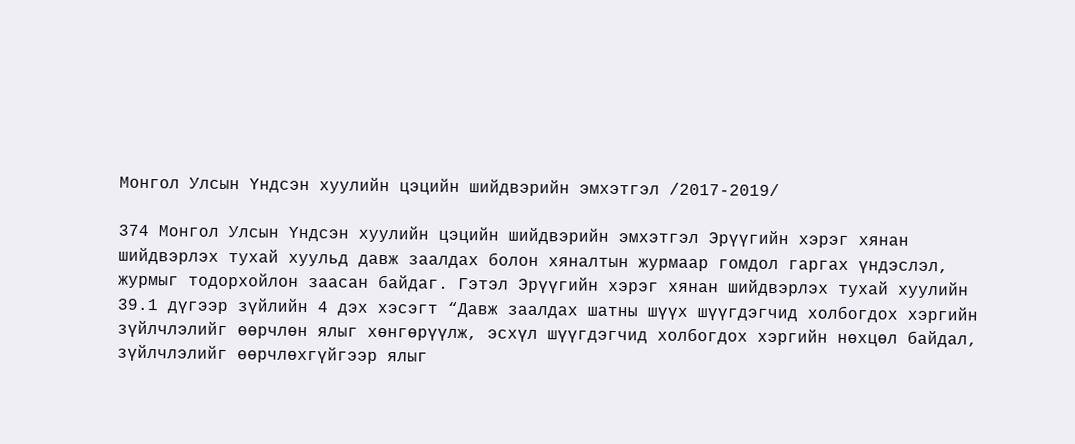Монгол Улсын Үндсэн хуулийн цэцийн шийдвэрийн эмхэтгэл /2017-2019/

374 Монгол Улсын Үндсэн хуулийн цэцийн шийдвэрийн эмхэтгэл Эрүүгийн хэрэг хянан шийдвэрлэх тухай хуульд давж заалдах болон хяналтын журмаар гомдол гаргах үндэслэл, журмыг тодорхойлон заасан байдаг. Гэтэл Эрүүгийн хэрэг хянан шийдвэрлэх тухай хуулийн 39.1 дүгээр зүйлийн 4 дэх хэсэгт “Давж заалдах шатны шүүх шүүгдэгчид холбогдох хэргийн зүйлчлэлийг өөрчлөн ялыг хөнгөрүүлж, эсхүл шүүгдэгчид холбогдох хэргийн нөхцөл байдал, зүйлчлэлийг өөрчлөхгүйгээр ялыг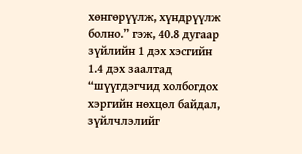хөнгөрүүлж, хүндрүүлж болно.” гэж, 40.8 дугаар зүйлийн 1 дэх хэсгийн 1.4 дэх заалтад “шүүгдэгчид холбогдох хэргийн нөхцөл байдал, зүйлчлэлийг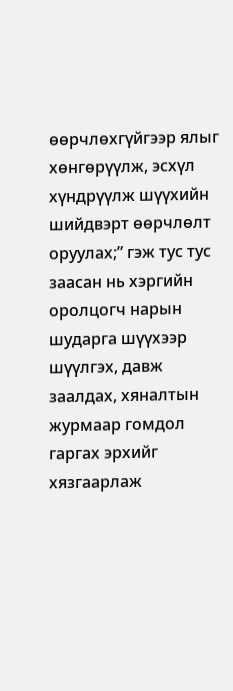өөрчлөхгүйгээр ялыг хөнгөрүүлж, эсхүл хүндрүүлж шүүхийн шийдвэрт өөрчлөлт оруулах;” гэж тус тус заасан нь хэргийн оролцогч нарын шударга шүүхээр шүүлгэх, давж заалдах, хяналтын журмаар гомдол гаргах эрхийг хязгаарлаж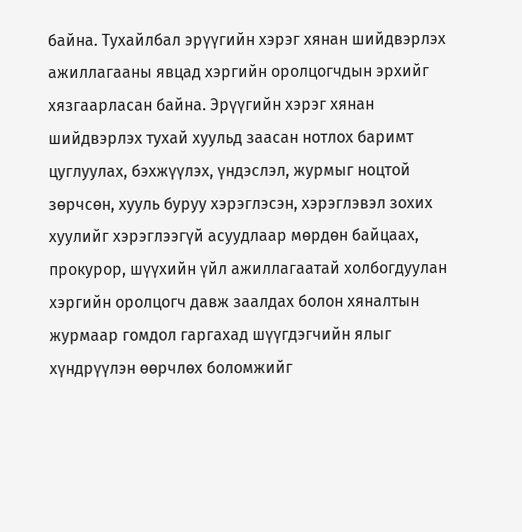байна. Тухайлбал эрүүгийн хэрэг хянан шийдвэрлэх ажиллагааны явцад хэргийн оролцогчдын эрхийг хязгаарласан байна. Эрүүгийн хэрэг хянан шийдвэрлэх тухай хуульд заасан нотлох баримт цуглуулах, бэхжүүлэх, үндэслэл, журмыг ноцтой зөрчсөн, хууль буруу хэрэглэсэн, хэрэглэвэл зохих хуулийг хэрэглээгүй асуудлаар мөрдөн байцаах, прокурор, шүүхийн үйл ажиллагаатай холбогдуулан хэргийн оролцогч давж заалдах болон хяналтын журмаар гомдол гаргахад шүүгдэгчийн ялыг хүндрүүлэн өөрчлөх боломжийг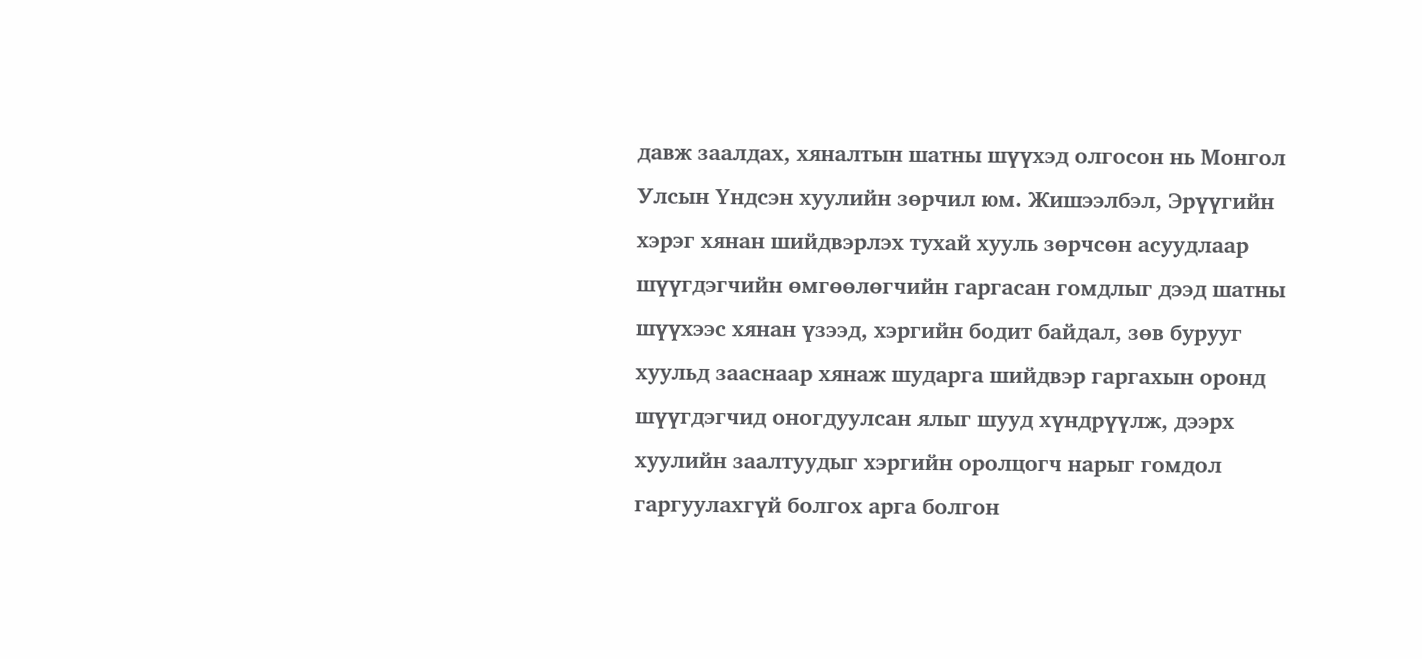давж заалдах, хяналтын шатны шүүхэд олгосон нь Монгол Улсын Үндсэн хуулийн зөрчил юм. Жишээлбэл, Эрүүгийн хэрэг хянан шийдвэрлэх тухай хууль зөрчсөн асуудлаар шүүгдэгчийн өмгөөлөгчийн гаргасан гомдлыг дээд шатны шүүхээс хянан үзээд, хэргийн бодит байдал, зөв бурууг хуульд зааснаар хянаж шударга шийдвэр гаргахын оронд шүүгдэгчид оногдуулсан ялыг шууд хүндрүүлж, дээрх хуулийн заалтуудыг хэргийн оролцогч нарыг гомдол гаргуулахгүй болгох арга болгон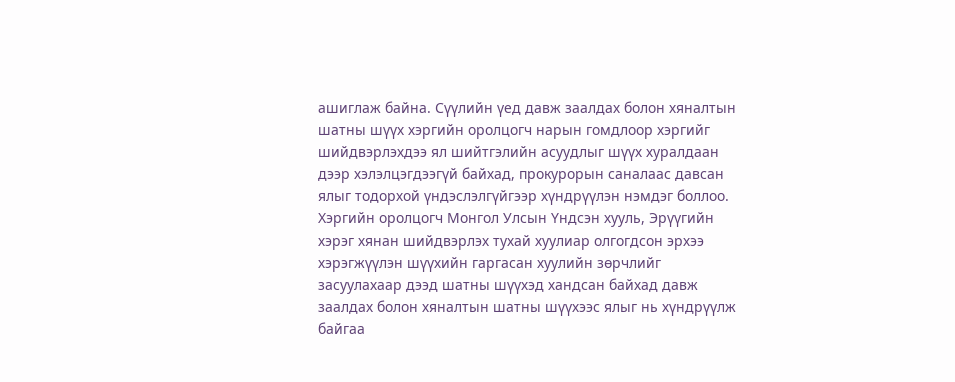ашиглаж байна. Сүүлийн үед давж заалдах болон хяналтын шатны шүүх хэргийн оролцогч нарын гомдлоор хэргийг шийдвэрлэхдээ ял шийтгэлийн асуудлыг шүүх хуралдаан дээр хэлэлцэгдээгүй байхад, прокурорын саналаас давсан ялыг тодорхой үндэслэлгүйгээр хүндрүүлэн нэмдэг боллоо. Хэргийн оролцогч Монгол Улсын Үндсэн хууль, Эрүүгийн хэрэг хянан шийдвэрлэх тухай хуулиар олгогдсон эрхээ хэрэгжүүлэн шүүхийн гаргасан хуулийн зөрчлийг засуулахаар дээд шатны шүүхэд хандсан байхад давж заалдах болон хяналтын шатны шүүхээс ялыг нь хүндрүүлж байгаа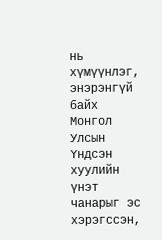нь хүмүүнлэг, энэрэнгүй байх Монгол Улсын Үндсэн хуулийн үнэт чанарыг эс хэрэгссэн,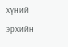хүний эрхийн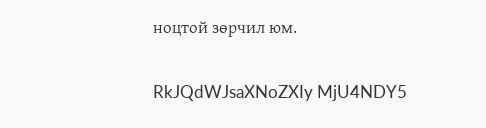ноцтой зөрчил юм.

RkJQdWJsaXNoZXIy MjU4NDY5